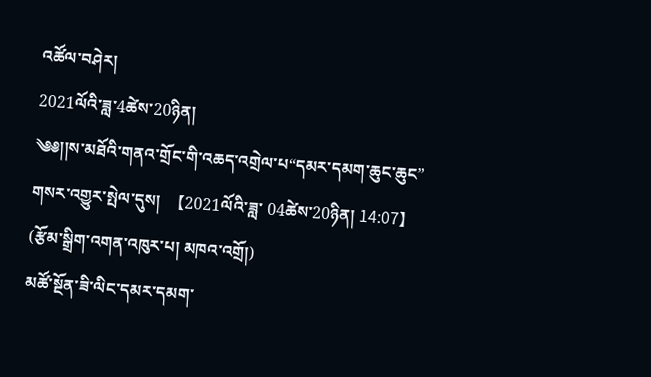འཚོལ་བཤེར།
2021ལོའི་ཟླ་4ཚེས་20ཉིན།
༄༅།།ས་མཐོའི་གནའ་གྲོང་གི་འཆད་འགྲེལ་པ“དམར་དམག་ཆུང་ཆུང”
གསར་འགྱུར་སྤེལ་དུས།  【2021ལོའི་ཟླ་ 04ཚེས་20ཉིན། 14:07】   (རྩོམ་སྒྲིག་འགན་འཁུར་པ། མཁའ་འགྲོ།)
མཚོ་སྔོན་ཟི་ལིང་དམར་དམག་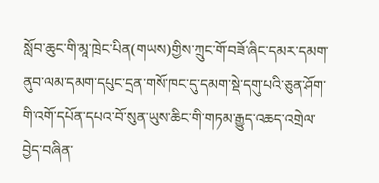སློབ་ཆུང་གི་མཱ་ཁྲེང་པིན(གཡས)གྱིས་ཀྲུང་གོ་བཟོ་ཞིང་དམར་དམག་ནུབ་ལམ་དམག་དཔུང་དྲན་གསོ་ཁང་དུ་དམག་སྡེ་དགུ་པའི་ཅུན་ཤོག་གི་འགོ་དཔོན་དཔའ་བོ་སུན་ཡུས་ཆིང་གི་གཏམ་རྒྱུད་འཆད་འགྲེལ་བྱེད་བཞིན་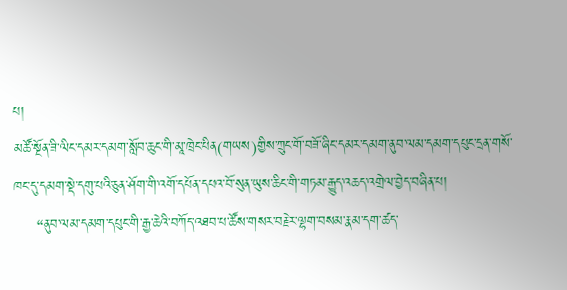པ།
མཚོ་སྔོན་ཟི་ལིང་དམར་དམག་སློབ་ཆུང་གི་མཱ་ཁྲེང་པིན(གཡས)གྱིས་ཀྲུང་གོ་བཟོ་ཞིང་དམར་དམག་ནུབ་ལམ་དམག་དཔུང་དྲན་གསོ་ཁང་དུ་དམག་སྡེ་དགུ་པའི་ཅུན་ཤོག་གི་འགོ་དཔོན་དཔའ་བོ་སུན་ཡུས་ཆིང་གི་གཏམ་རྒྱུད་འཆད་འགྲེལ་བྱེད་བཞིན་པ།
     “ནུབ་ལམ་དམག་དཔུང་གི་རྒྱ་ཆེའི་བཀོད་འཐབ་པ་ཚོས་གསར་བརྗེར་ལྷག་བསམ་རྣམ་དག་ཚད་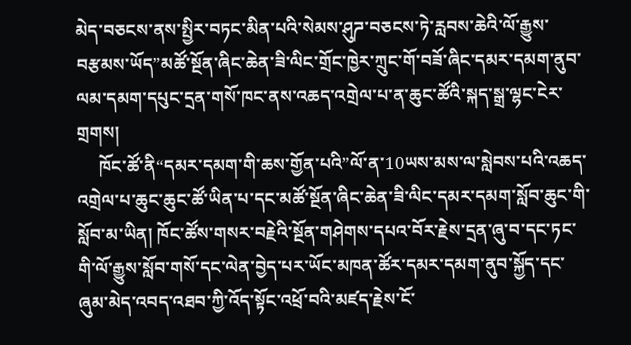མེད་བཅངས་ནས་སྤྱིར་བཏང་མིན་པའི་སེམས་ཤུཌ་བཅངས་ཏེ་རླབས་ཆེའི་ལོ་རྒྱུས་བརྩམས་ཡོད”མཚོ་སྔོན་ཞིང་ཆེན་ཟི་ལིང་གྲོང་ཁྱེར་ཀྲུང་གོ་བཟོ་ཞིང་དམར་དམག་ནུབ་ལམ་དམག་དཔུང་དྲན་གསོ་ཁང་ནས་འཆད་འགྲེལ་པ་ན་ཆུང་ཚོའི་སྐད་སྒྲ་ལྷང་ངེར་གྲགས།
     ཁོང་ཚོ་ནི“དམར་དམག་གི་ཆས་གྱོན་པའི”ལོ་ན་10ཡས་མས་ལ་སླེབས་པའི་འཆད་འགྲེལ་པ་ཆུང་ཆུང་ཚོ་ཡིན་པ་དང་མཚོ་སྔོན་ཞིང་ཆེན་ཟི་ལིང་དམར་དམག་སློབ་ཆུང་གི་སློབ་མ་ཡིན། ཁོང་ཚོས་གསར་བརྗེའི་སྔོན་གཤེགས་དཔའ་བོར་རྗེས་དྲན་ཞུ་བ་དང་ཏང་གི་ལོ་རྒྱུས་སློབ་གསོ་དང་ལེན་བྱེད་པར་ཡོང་མཁན་ཚོར་དམར་དམག་ནུབ་སྐྱོད་དང་ཞུམ་མེད་འབད་འཐབ་ཀྱི་འོད་སྟོང་འཕྲོ་བའི་མཛད་རྗེས་ངོ་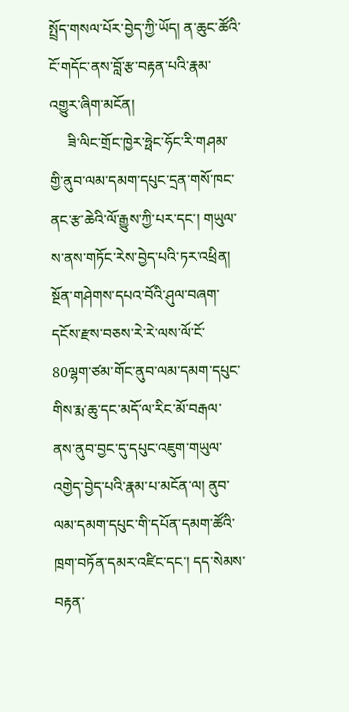སྤྲོད་གསལ་པོར་བྱེད་ཀྱི་ཡོད། ན་ཆུང་ཚོའི་ངོ་གདོང་ནས་བློ་རྩ་བརྟན་པའི་རྣམ་འགྱུར་ཞིག་མངོན།
     ཟི་ལིང་གྲོང་ཁྱེར་ཧྥེང་ཧོང་རི་གཤམ་གྱི་ནུབ་ལམ་དམག་དཔུང་དྲན་གསོ་ཁང་ནང་རྩ་ཆེའི་ལོ་རྒྱུས་ཀྱི་པར་དང་། གཡུལ་ས་ནས་གཏོང་རེས་བྱེད་པའི་ཏར་འཕྲིན། སྔོན་གཤེགས་དཔའ་བོའི་ཤུལ་བཞག་དངོས་རྫས་བཅས་རེ་རེ་ལས་ལོ་ངོ་80ལྷག་ཙམ་གོང་ནུབ་ལམ་དམག་དཔུང་གིས་རྨ་ཆུ་དང་མདོ་ལ་རིང་མོ་བརྒལ་ནས་ནུབ་བྱང་དུ་དཔུང་འཇུག་གཡུལ་འགྱེད་བྱེད་པའི་རྣམ་པ་མངོན་ལ། ནུབ་ལམ་དམག་དཔུང་གི་དཔོན་དམག་ཚོའི་ཁྲག་བཏོན་དམར་འཛིང་དང་། དད་སེམས་བརྟན་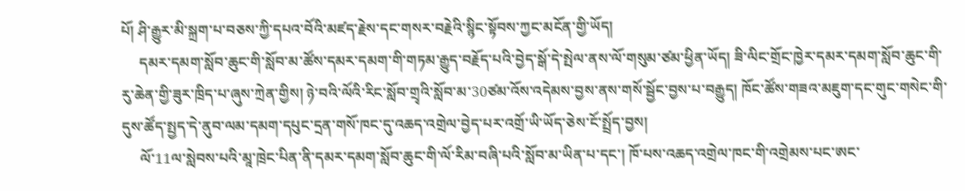པོ། ཤི་རྒྱུར་མི་སྐྲག་པ་བཅས་ཀྱི་དཔའ་བོའི་མཛད་རྗེས་དང་གསར་བརྗེའི་སྙིང་སྟོབས་ཀྱང་མངོན་གྱི་ཡོད།
     དམར་དམག་སློབ་ཆུང་གི་སློབ་མ་ཚོས་དམར་དམག་གི་གཏམ་རྒྱུད་བརྗོད་པའི་བྱེད་སྒོ་དེ་སྤེལ་ནས་ལོ་གསུམ་ཙམ་ཕྱིན་ཡོད། ཟི་ལིང་གྲོང་ཁྱེར་དམར་དམག་སློབ་ཆུང་གི་རུ་ཆེན་གྱི་ཟུར་ཁྲིད་པ་ཞུས་ཀྲེན་གྱིས། ཉེ་བའི་ལོའི་རིང་སློབ་གྲྭའི་སློབ་མ་30ཙམ་འོས་འདེམས་བྱས་ནས་གསོ་སྦྱོང་བྱས་པ་བརྒྱུད། ཁོང་ཚོས་གཟའ་མཇུག་དང་གུང་གསེང་གི་དུས་ཚོད་སྤྱད་དེ་ནུབ་ལམ་དམག་དཔུང་དྲན་གསོ་ཁང་དུ་འཆད་འགྲེལ་བྱེད་པར་འགྲོ་ཡི་ཡོད་ཅེས་ངོ་སྤྲོད་བྱས།
     ལོ་11ལ་སླེབས་པའི་མཱ་ཁྲེང་པིན་ནི་དམར་དམག་སློབ་ཆུང་གི་ལོ་རིམ་བཞི་པའི་སློབ་མ་ཡིན་པ་དང་། ཁོ་པས་འཆད་འགྲེལ་ཁང་གི་འགྲེམས་པང་ཨང་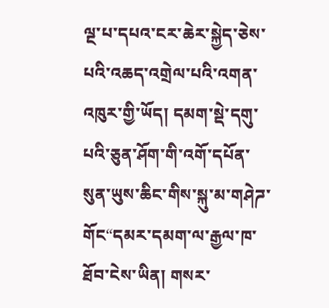ལྔ་པ་དཔའ་ངར་ཆེར་སྐྱེད་ཅེས་པའི་འཆད་འགྲེལ་པའི་འགན་འཁུར་གྱི་ཡོད། དམག་སྡེ་དགུ་པའི་ཅུན་ཤོག་གི་འགོ་དཔོན་སུན་ཡུས་ཆིང་གིས་སྐུ་མ་གཤེཌ་གོང“དམར་དམག་ལ་རྒྱལ་ཁ་ཐོབ་ངེས་ཡིན། གསར་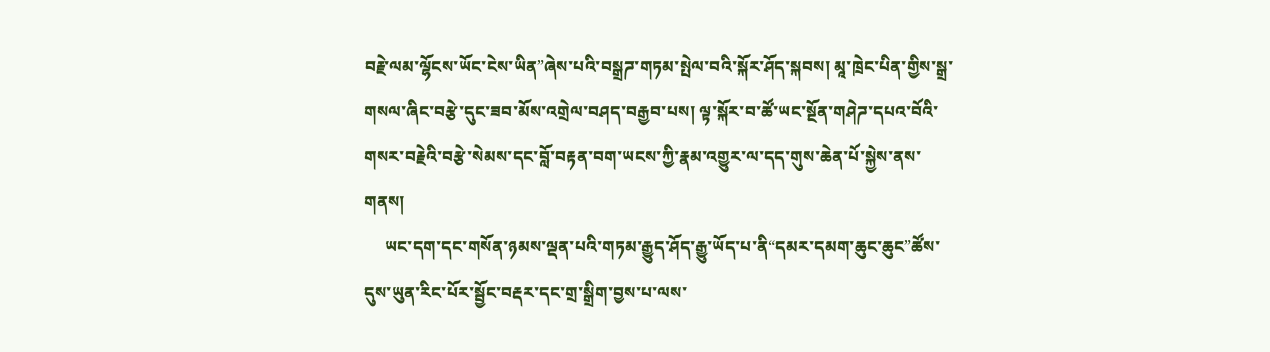བརྗེ་ལམ་ལྷོངས་ཡོང་ངེས་ཡིན”ཞེས་པའི་བསྒྲཌ་གཏམ་སྤེལ་བའི་སྐོར་ཤོད་སྐབས། མཱ་ཁྲེང་པིན་གྱིས་སྒྲ་གསལ་ཞིང་བརྩེ་དུང་ཟབ་མོས་འགྲེལ་བཤད་བརྒྱབ་པས། ལྟ་སྐོར་བ་ཚོ་ཡང་སྔོན་གཤེཌ་དཔའ་བོའི་གསར་བརྗེའི་བརྩེ་སེམས་དང་བློ་བརྟན་བག་ཡངས་ཀྱི་རྣམ་འགྱུར་ལ་དད་གུས་ཆེན་པོ་སྐྱེས་ནས་གནས།
     ཡང་དག་དང་གསོན་ཉམས་ལྡན་པའི་གཏམ་རྒྱུད་ཤོད་རྒྱུ་ཡོད་པ་ནི“དམར་དམག་ཆུང་ཆུང”ཚོས་དུས་ཡུན་རིང་པོར་སྦྱོང་བརྡར་དང་གྲ་སྒྲིག་བྱས་པ་ལས་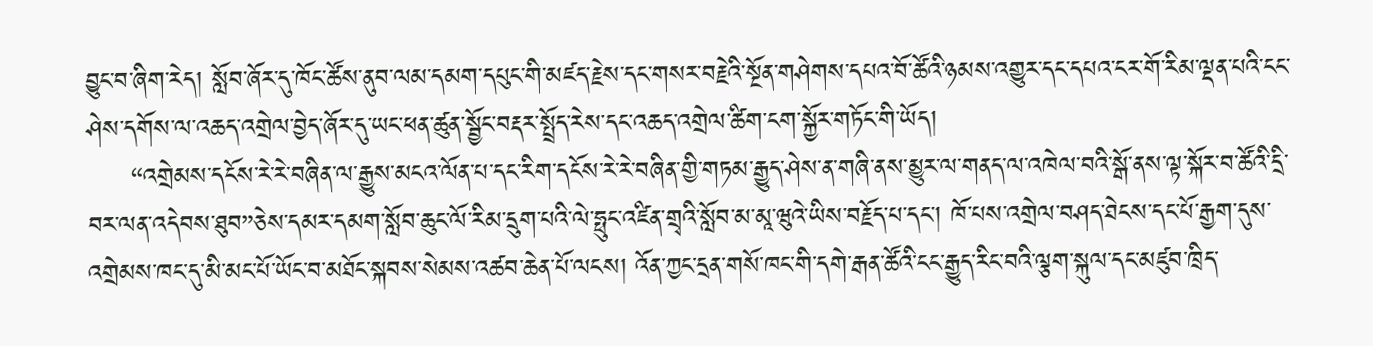བྱུང་བ་ཞིག་རེད། སློབ་ཞོར་དུ་ཁོང་ཚོས་ནུབ་ལམ་དམག་དཔུང་གི་མཛད་རྗེས་དང་གསར་བརྗེའི་སྔོན་གཤེགས་དཔའ་བོ་ཚོའི་ཉམས་འགྱུར་དང་དཔའ་ངར་གོ་རིམ་ལྡན་པའི་ངང་ཤེས་དགོས་ལ་འཆད་འགྲེལ་བྱེད་ཞོར་དུ་ཡང་ཕན་ཚུན་སྦྱོང་བརྡར་སྤྲོད་རེས་དང་འཆད་འགྲེལ་ཚིག་ངག་སྐྱོར་གཏོང་གི་ཡོད།
     “འགྲེམས་དངོས་རེ་རེ་བཞིན་ལ་རྒྱུས་མངའ་ལོན་པ་དང་རིག་དངོས་རེ་རེ་བཞིན་གྱི་གཏམ་རྒྱུད་ཤེས་ན་གཞི་ནས་མྱུར་ལ་གནད་ལ་འཁེལ་བའི་སྒོ་ནས་ལྟ་སྐོར་བ་ཚོའི་དྲི་བར་ལན་འདེབས་ཐུབ”ཅེས་དམར་དམག་སློབ་ཆུང་ལོ་རིམ་དྲུག་པའི་ལེ་ཧྥུང་འཛིན་གྲྭའི་སློབ་མ་མཱ་ཝུའེ་ཡིས་བརྗོད་པ་དང་། ཁོ་པས་འགྲེལ་བཤད་ཐེངས་དང་པོ་རྒྱག་དུས་འགྲེམས་ཁང་དུ་མི་མང་པོ་ཡོང་བ་མཐོང་སྐབས་སེམས་འཚབ་ཆེན་པོ་ལངས། འོན་ཀྱང་དྲན་གསོ་ཁང་གི་དགེ་རྒན་ཚོའི་ངང་རྒྱུད་རིང་བའི་ལྕག་སྐུལ་དང་མཛུབ་ཁྲིད་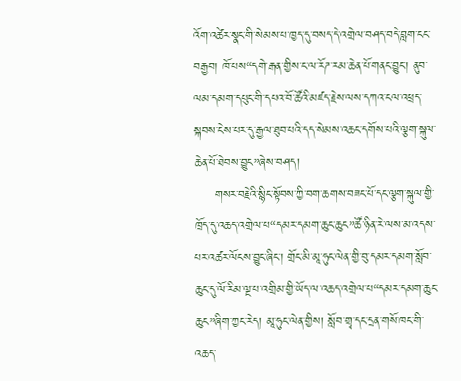འོག་འཚེར་སྣང་གི་སེམས་པ་ཁྱད་དུ་བསད་དེ་འགྲེལ་བཤད་བདེ་བླག་ངང་བརྒྱབ། ཁོ་པས“དགེ་རྒན་གྱིས་ང་ལ་རོཌ་རམ་ཆེན་པོ་གནང་བྱུང་། ནུབ་ལམ་དམག་དཔུང་གི་དཔའ་བོ་ཚོའི་མཛད་རྗེས་ལས་དཀའ་ངལ་འཕྲད་སྐབས་ངེས་པར་དུ་རྒྱལ་ཐུབ་པའི་དད་སེམས་འཆང་དགོས་པའི་ལྕག་སྐུལ་ཆེན་པོ་ཐེབས་བྱུང”ཞེས་བཤད།
     གསར་བརྗེའི་སྙིང་སྟོབས་ཀྱི་བག་ཆགས་བཟང་པོ་དང་ལྕག་སྐུལ་གྱི་ཁྲོད་དུ་འཆད་འགྲེལ་པ“དམར་དམག་ཆུང་ཆུང”ཚོ་ཉིན་རེ་ལས་མ་འདས་པར་འཚར་ལོངས་བྱུང་ཞིང་། གྲོང་མི་མཱ་ཧུང་ལེན་གྱི་བུ་དམར་དམག་སློབ་ཆུང་དུ་ལོ་རིམ་ལྔ་པ་འགྲིམ་གྱི་ཡོད་ལ་འཆད་འགྲེལ་པ“དམར་དམག་ཆུང་ཆུང”ཞིག་ཀྱང་རེད། མཱ་ཧུང་ལེན་གྱིས། སློབ་གྲྭ་དང་དྲན་གསོ་ཁང་གི་འཆད་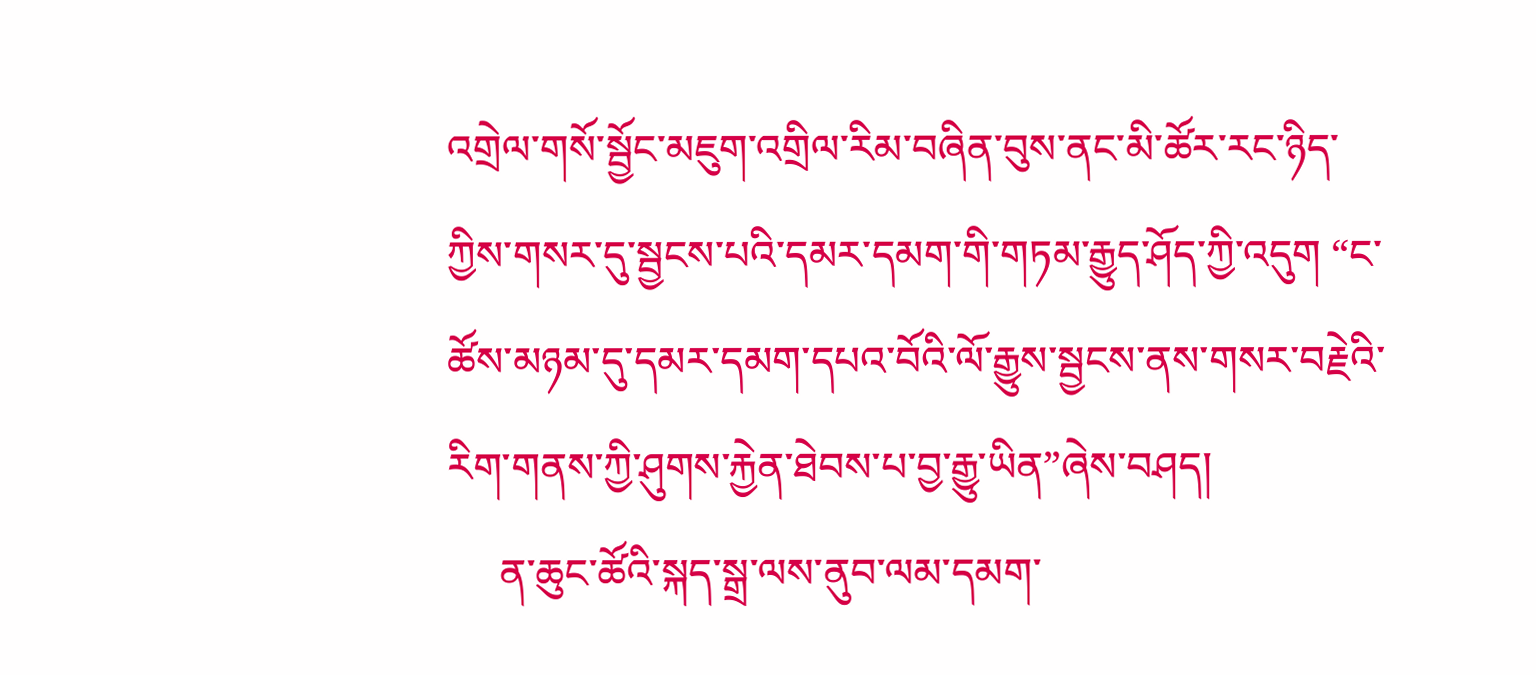འགྲེལ་གསོ་སྦྱོང་མཇུག་འགྲིལ་རིམ་བཞིན་བུས་ནང་མི་ཚོར་རང་ཉིད་ཀྱིས་གསར་དུ་སྦྱངས་པའི་དམར་དམག་གི་གཏམ་རྒྱུད་ཤོད་ཀྱི་འདུག “ང་ཚོས་མཉམ་དུ་དམར་དམག་དཔའ་བོའི་ལོ་རྒྱུས་སྦྱངས་ནས་གསར་བརྗེའི་རིག་གནས་ཀྱི་ཤུགས་རྐྱེན་ཐེབས་པ་བྱ་རྒྱུ་ཡིན”ཞེས་བཤད།
     ན་ཆུང་ཚོའི་སྐད་སྒྲ་ལས་ནུབ་ལམ་དམག་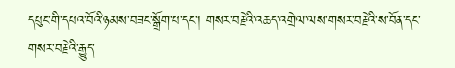དཔུང་གི་དཔའ་བོའི་ཉམས་བཟང་སྒྲོག་པ་དང་། གསར་བརྗེའི་འཆད་འགྲེལ་ལས་གསར་བརྗེའི་ས་བོན་དང་གསར་བརྗེའི་རྒྱུད་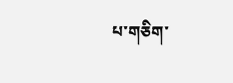པ་གཅིག་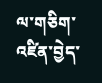ལ་གཅིག་འཛིན་བྱེད་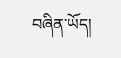བཞིན་ཡོད།